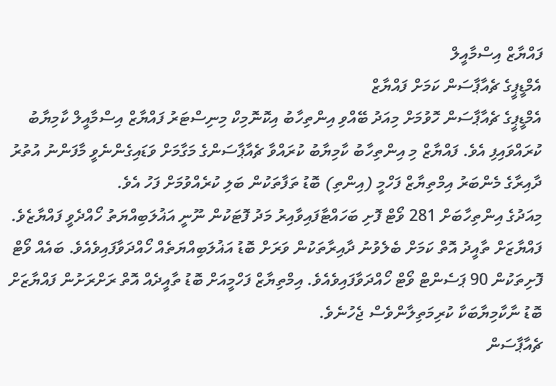ފައްޔާޒް އިސްމާއީލް
އެމްޑީޕީގެ ޗެއާޕާސަން ކަމަށް ފައްޔާޒް
އެމްޑީޕީގެ ޗެއާޕާސަން ހޮވުމަށް މިއަދު ބޭއްވި އިންތިހާބު އިކޮނޮމިކް މިނިސްޓަރު ފައްޔާޒް އިސްމާއީލް ކާމިޔާބު ކުރައްވައިފި އެވެ. ފައްޔާޒް މި އިންތިހާބު ކާމިޔާބު ކުރައްވާ ޗެއާޕާސަންގެ މަގާމަށް ވަޑައިގެންނެވީ މާފަންނު އުތުރު ދާއިރާގެ މެންބަރު އިމްތިޔާޒް ފަހްމީ (އިންތި) ބޮޑު ތަފާތަކުން ބަލި ކުރެއްވުމަށް ފަހު އެވެ.
މިއަދުގެ އިންތިހާބަށް 281 ވޯޓް ފޮށި ބަހައްޓާފައިވާއިރު މަދު ފޮޓަކުން ނޫނީ އަޣުލަބިއްޔަތު ހޯއްދެވީ ފައްޔާޒެވެ. ފައްޔާޒަށް ތާއީދު އޮތް ކަމަށް ބެލެވުނު ދާއިރާތަކުން ވަރަށް ބޮޑު އަޣުލަބިއްޔަތެއް ހޯއްދަވާފައިވެއެވެ. ބައެއް ވޯޓް ފޮށިތަކުން 90 ޕަސެންޓް ވޯޓް ހޯއްދަވާފައިވެއެވެ. އިމްތިޔާޒް ފަހްމީއަށް ބޮޑު ތާއީދެއް އޮތް ރަށްރަށުން ފައްޔާޒަށް ބޮޑު ނާކާމިޔާބަކާ ކުރިމަތިލާންވެސް ޖެހުނެވެ.
ޗެއާޕާސަން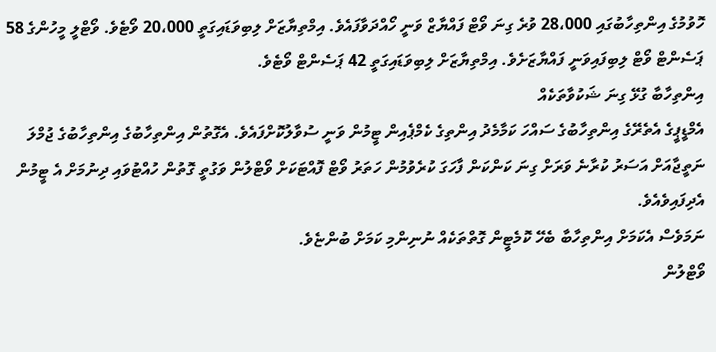ހޮވުމުގެ އިންތިހާބުގައި 28،000 ވުރެ ގިނަ ވޯޓް ފައްޔާޒް ވަނީ ހޯއްދަވާފައެވެ. އިމްތިޔާޒަށް ލިބިވަޑައިގަތީ 20،000 ވޯޓެވެ. ވޯޓްލީ މީހުންގެ 58 ޕަސެންޓް ވޯޓް ލިބިފައިވަނީ ފައްޔާޒަށެވެ. އިމްތިޔާޒަށް ލިބިވަޑައިގަތީ 42 ޕަސެންޓް ވޯޓެވެ.
އިންތިހާބާ ގުޅޭ ގިނަ ޝަކުވާތަކެއް
އެމްޑީޕީގެ އެތެރޭގެ އިންތިހާބުގެ ސައްހަ ކަމާމެދު އިންތިގެ ކެމްޕެއިން ޓީމުން ވަނީ ސުވާލުކޮށްފައެވެ. އެގޮތުން އިންތިހާބުގެ އިންތިހާބުގެ ޖުމްލަ ނަތީޖާއަށް އަސަރު ކުރާނެ ވަރަށް ގިނަ ކަންކަން ފާހަގަ ކުރެވުމުން ހަތަރު ވޯޓް ފޮއްޓަކަށް ވޯޓްލުން ވަގުތީ ގޮތުން ހުއްޓުވައި ދިނުމަށް އެ ޓީމުން އެދިފައިވެއެވެ.
ނަމަވެސް އެކަމަށް އިންތިހާބާ ބެހޭ ކޮމެޓީން ގޮތްތަކެއް ނުނިންމި ކަމަށް ބުންޏެވެ.
ވޯޓްލުން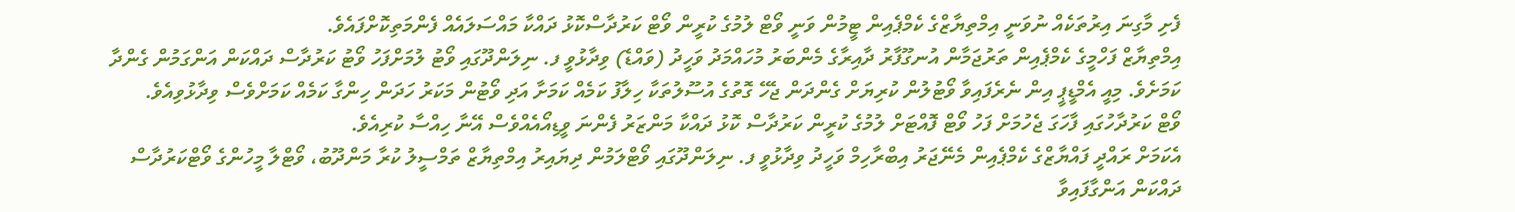ފެށި މާގިނަ އިރުތަކެއް ނުވަނީ އިމްތިޔާޒްގެ ކެމްޕެއިން ޓީމުން ވަނީ ވޯޓް ލުމުގެ ކުރީން ވޯޓް ކަރުދާސްކޮޅު ދައްކާ މައްސަލައެއް ފެންމަތިކޮށްފައެވެ.
އިމްތިޔާޒް ފަހްމީގެ ކެމްޕެއިން ތަރުޖަމާން އުނގޫފާރު ދާއިރާގެ މެންބަރު މުހައްމަދު ވަހީދު (ވައްޑެ) ވިދާޅުވީ ފ. ނިލަންދޫގައި ވޯޓު ލުމަށްފަހު ވޯޓު ކަރުދާސް ދައްކަން އަންގަމުން ގެންދާ ކަމަށެވެ. މިއީ އެމްޑީޕީ އިން ނެރެފައިވާ ވޯޓުލުން ކުރިޔަށް ގެންދަން ޖެހޭ ގޮތުގެ އުސޫލުތަކާ ހިލާފު ކަމެއް ކަމަށާ އަދި ވޯޓުން މަކަރު ހަދަން ހިންގާ ކަމެއް ކަމަށްވެސް ވިދާޅުވިއެވެ.
ވޯޓް ކަރުދާހުގައި ފާހަގަ ޖެހުމަށް ފަހު ވޯޓް ފޮއްޓަށް ލުމުގެ ކުރީން ކަރުދާސް ކޮޅު ދައްކާ މަންޒަރު ފެންނަ ވީޑިއޯއެއްވެސް އޭނާ ހިއްސާ ކުރިއެވެ.
އެކަމަށް ރައްދީ ފައްޔާޒްގެ ކެމްޕެއިން މެނޭޖަރު އިބްރާހިމް ވަހީދު ވިދާޅުވީ ފ. ނިލަންދޫގައި ވޯޓްލަމުން ދިޔައިރު އިމްތިޔާޒް ތަމްސީލު ކުރާ މަންދޫބު، ވޯޓްލާ މީހުންގެ ވޯޓްކަރުދާސް ދައްކަން އަންގާފައިވާ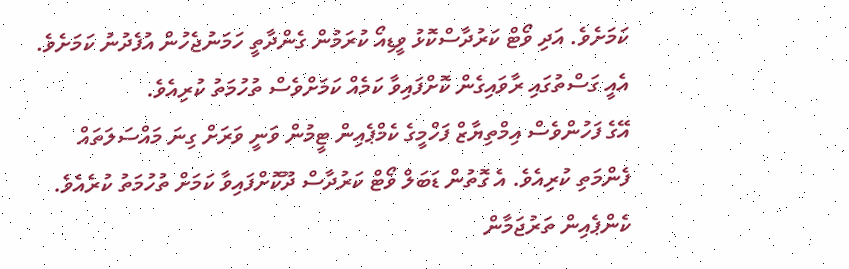ކަމަށެވެ. އަދި ވޯޓް ކަރުދާސްކޮޅު ވީޑިއޯ ކުރަމުން ގެންދާތީ ހަމަނުޖެހުން އުފެދުނު ކަމަށެވެ. އެއީ ގަސްތުގައި ރާވައިގެން ކޮށްފައިވާ ކަމެއް ކަމަށްވެސް ތުހުމަތު ކުރިއެވެ.
އޭގެ ފަހުންވެސް އިމްތިޔާޒް ފަހްމީގެ ކެމްޕެއިން ޓީމުން ވަނީ ވަރަށް ގިނަ މައްސަލަތައް ފެންމަތި ކުރިއެވެ. އެ ގޮތުން ޑަބަލް ވޯޓް ކަރުދާސް ދޫކޮށްފައިވާ ކަމަށް ތުހުމަތު ކުރެއެވެ. ކެންޕެއިން ތަރުޖަމާން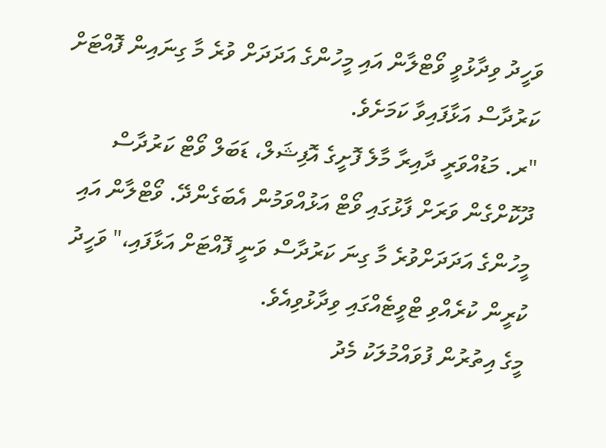ވަހީދު ވިދާޅުވީ ވޯޓްލާން އައި މީހުންގެ އަދަދަށް ވުރެ މާ ގިނައިން ފޮއްޓަށް ކަރުދާސް އަޅާފައިވާ ކަމަށެވެ.
"ރ. މަޑުއްވަރީ ދާއިރާ މާލެ ފޮށީގެ އޮފިޝަލް، ޑަބަލް ވޯޓް ކަރުދާސް ދޫކޮށްގެން ވަރަށް ފާޅުގައި ވޯޓް އަޅުއްވަމުން އެބަގެންދޭ. ވޯޓްލާން އައި މީހުންގެ އަދަދަށްވުރެ މާ ގިނަ ކަރުދާސް ވަނީ ފޮއްޓަށް އަޅާފައި،" ވަހީދު ކުރީން ކުރެއްވި ޓްވީޓެއްގައި ވިދާޅުވިއެވެ.
މީގެ އިތުރުން ފުވައްމުލަކު މެދު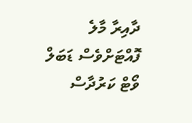ދާއިރާ މާލެ ފޮއްޓަށްވެސް ޑަބަލް ވޯޓް ކަރުދާސް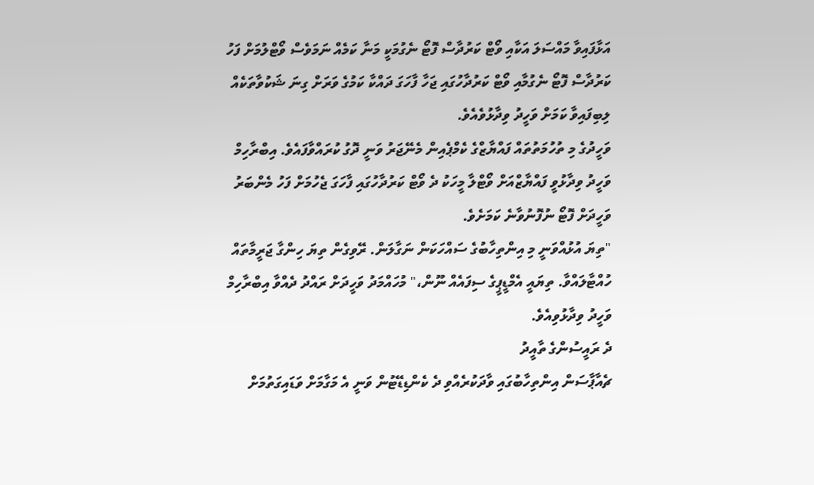އަޅާފައިވާ މައްސަލަ އަކާއި ވޯޓް ކަރުދާސް ފޮޓޯ ނެގުމަކީ މަނާ ކަމެއް ނަމަވެސް ވޯޓްލުމަށް ފަހު ކަރުދާސް ފޮޓޯ ނެގުމާއި ވޯޓް ކަރުދާހުގައި ޖަހާ ފާހަގަ ދައްކާ ކަމުގެ ވަރަށް ގިނަ ޝަކުވާތަކެއް ލިބިފައިވާ ކަމަށް ވަހީދު ވިދާޅުވެއެވެ.
ވަހީދުގެ މި ތުހުމަތުތައް ފައްޔާޒްގެ ކެމްޕެއިން މެނޭޖަރު ވަނީ ދޮގު ކުރައްވާފައެވެ. އިބްރާހިމް ވަހީދު ވިދާޅުވީ ފައްޔާޒްއަށް ވޯޓްލާ މީހަކު ދެ ވޯޓް ކަރުދާހުގައި ފާހަގަ ޖެހުމަށް ފަހު މެންބަރު ވަހީދަށް ފޮޓޯ ނުފޮނުވާނެ ކަމަށެވެ.
"ތިޔަ އުޅުއްވަނީ މި އިންތިހާބުގެ ސައްހަކަން ނަގާލަން. ރޭވިގެން ތިޔަ ހިންގާ ޖަރީމާތައް ހުއްޓާލައްވާ. ތިޔައީ އެމްޑީޕީގެ ސިފައެއް ނޫން،" މުހައްމަދު ވަހީދަށް ރައްދު ދެއްވާ އިބްރާހިމް ވަހީދު ވިދާޅުވިއެވެ.
ދެ ރައީސުންގެ ތާއީދު
ޗެއާޕާސަން އިންތިހާބުގައި ވާދަކުރެއްވި ދެ ކެންޑިޑޭޓުން ވަނީ އެ މަގާމަށް ވަޑައިގަތުމަށް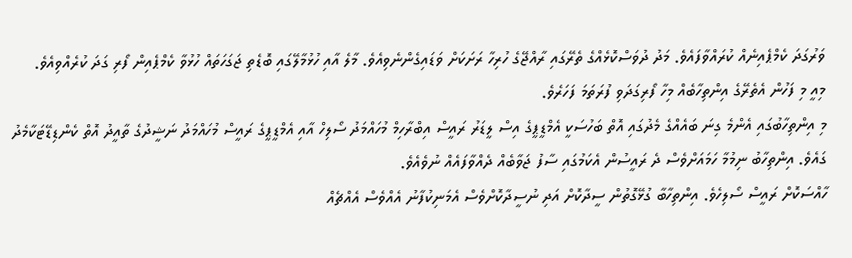ވަރުގަދަ ކެމްޕެއިނެއް ކުރައްވާފައެވެ. މަދު ދުވަސްކޮޅެއްގެ ތެރޭގައި ރާއްޖޭގެ ހުރިހާ ރަށަކަށް ވަޑައިގެންނެވިއެވެ. މާލެ އާއި ހުޅުމާލޭގައި ބޮޑެތި ޖަގަހަތައް ހުޅުވާ ކެމްޕެއިން ފޯރި ގަދަ ކުރެއްވިއެވެ.
މިއީ މި ފަހުން އެތެރޭގެ އިންތިހާބެއް މިހާ ފޯރިގަދަވި ފުރަތަމަ ފަހަރެވެ.
މި އިންތިހާބުގައި އެންމެ ގިނަ ބައެއްގެ މެދުގައި އޮތް ބަހުސަކީ އެމްޑީޕީގެ އިސް ލީޑަރު ރައީސް އިބްރާހިމް މުހައްމަދު ސޯލިހް އާއި އެމްޑީޕީގެ ރައީސް މުހައްމަދު ނަޝީދުގެ ތާއީދު އޮތް ކެންޑިޑޭޓަކާމެދު ގައެވެ. އިންތިހާބު ނިމުމާ ހަމައަށްވެސް ދެ ރައީސުން އެކަމުގައި ސާފު ޖަވާބެއް ދެއްވާފައެއް ނުވެއެވެ.
ހާއްސަކޮށް ރައީސް ސޯލިހެވެ. އިންތިހާބާ ގުޅޭގޮތުން ސީދާކޮށް އަދި ނުސީދާކޮށްވެސް އެމަނިކުފާނު އެއްވެސް އެއްޗެއް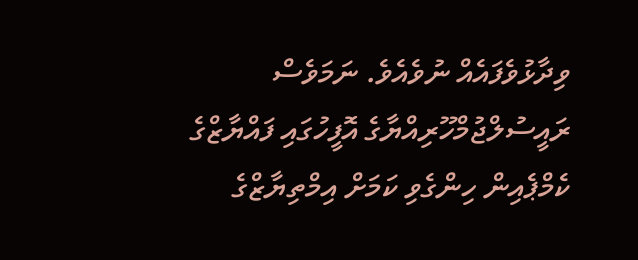ވިދާޅުވެފައެއް ނުވެއެވެ. ނަމަވެސް ރައީސުލްޖުމްހޫރިއްޔާގެ އޮފީހުގައި ފައްޔާޒްގެ ކެމްޕެއިން ހިންގެވި ކަމަށް އިމްތިޔާޒްގެ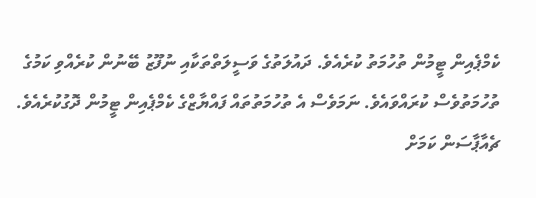ކެމްޕެއިން ޓީމުން ތުހުމަތު ކުރެއެވެ. ދައުލަތުގެ ވަސީލަތްތަކާއި ނުފޫޒު ބޭނުން ކުރެއްވި ކަމުގެ ތުހުމަތުވެސް ކުރައްވައެވެ. ނަމަވެސް އެ ތުހުމަތުތައް ފައްޔާޒްގެ ކެމްޕެއިން ޓީމުން ދޮގުކުރެއެވެ.
ޗެއާޕާސަން ކަމަށް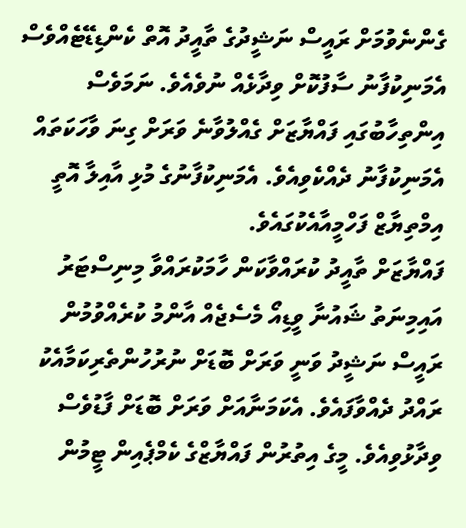ގެންނެވުމަށް ރައީސް ނަޝީދުގެ ތާއީދު އޮތް ކެންޑިޑޭޓެއްވެސް އެމަނިކުފާނު ސާފުކޮށް ވިދާޅެއް ނުވެއެވެ. ނަމަވެސް އިންތިހާބުގައި ފައްޔާޒަށް ގެއްލުވާނެ ވަރަށް ގިނަ ވާހަކަތައް އެމަނިކުފާނު ދެއްކެވިއެވެ. އެމަނިކުފާނުގެ މުޅި އާއިލާ އޮތީ އިމްތިޔާޒް ފަހްމީއާއެކުގައެވެ.
ފައްޔާޒަށް ތާއީދު ކުރައްވާކަން ހާމަކުރައްވާ މިނިސްޓަރު އައިމިނަތު ޝައުނާ ވީޑިއޯ މެސެޖެއް އާންމު ކުރެއްވުމުން ރައީސް ނަޝީދު ވަނީ ވަރަށް ބޮޑަށް ނުރުހުންތެރިކަމާއެކު ރައްދު ދެއްވާފައެވެ. އެކަމަނާއަށް ވަރަށް ބޮޑަށް ފާޑުވެސް ވިދާޅުވިއެވެ. މީގެ އިތުރުން ފައްޔާޒްގެ ކެމްޕެއިން ޓީމުން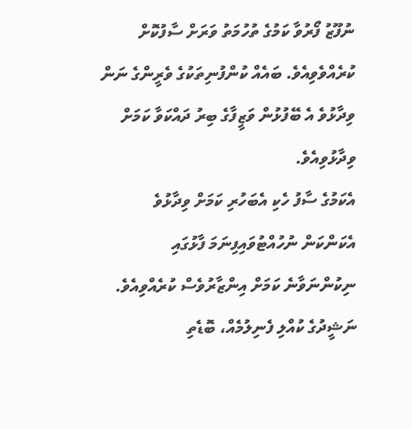ނުފޫޒު ފޯރުވާ ކަމުގެ ތުހުމަތު ވަރަށް ސާފުކޮށް ކުރެއްވެވިއެވެ. ބައެއް ކުންފުނިތަކުގެ ވެރީންގެ ނަން ވިދާޅުވެ އެ ބޭފުޅުން ވަޒީފާގެ ބިރު ދައްކަވާ ކަމަށް ވިދާޅުވިއެވެ.
އެކަމުގެ ސާފު ހެކި އެބަހުރި ކަމަށް ވިދާޅުވެ އެކަންކަން ނުހުއްޓުވައިފިނަމަ ފާޅުގައި ނިކުންނަވާނެ ކަމަށް އިންޒާރުވެސް ކުރެއްވިއެވެ.
ނަޝީދުގެ ކުއްލި ފެނިލުމެއް، ބޮޑެތި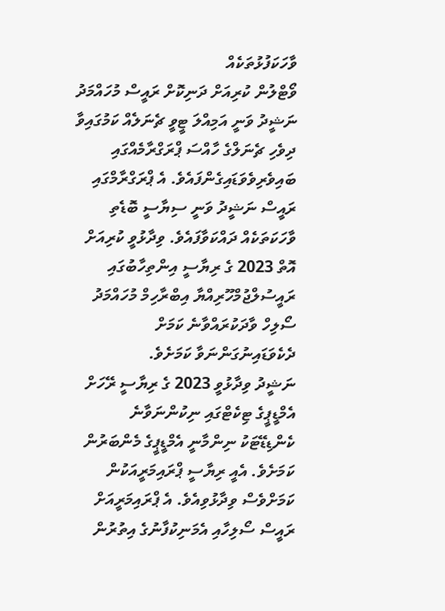ވާހަކަފުޅުތަކެއް
ވޯޓްލުން ކުރިއަށް ދަނިކޮށް ރައީސް މުހައްމަދު ނަޝީދު ވަނީ އަމިއްލަ ޓީވީ ޗެނަލެއް ކަމުގައިވާ ދިވެހި ޗެނަލްގެ ހާއްސަ ޕްރަގްރާމެއްގައި ބައިވެރިވެވަޑައިގެންފައެވެ. އެ ޕްރަގްރާމްގައި ރައީސް ނަޝީދު ވަނީ ސިޔާސީ ބޮޑެތި ވާހަކަތަކެއް ދައްކަވާފައެވެ. ވިދާޅުވީ ކުރިއަށް އޮތް 2023 ގެ ރިޔާސީ އިންތިހާބުގައި ރައީސުލްޖުމްހޫރިއްޔާ އިބްރާހިމް މުހައްމަދު ސޯލިހް ވާދަކުރައްވާނެ ކަމަށް ދެކެވަޑައިނުގަންނަވާ ކަމަށެވެ.
ނަޝީދު ވިދާޅުވީ 2023 ގެ ރިޔާސީ ރޭހަށް އެމްޑީޕީގެ ޓިކެޓްގައި ނިކުންނަވާނެ ކެންޑިޑޭޓަކު ނިންމާނީ އެމްޑީޕީގެ މެންބަރުން ކަމަށެވެ. އެއީ ރިޔާސީ ޕްރައިމަރީއަކުން ކަމަށްވެސް ވިދާޅުވިއެވެ. އެ ޕްރައިމަރީއަށް ރައީސް ސޯލިހާއި އެމަނިކުފާނުގެ އިތުރުން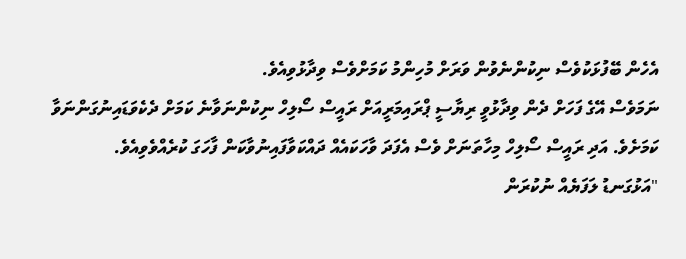އެހެން ބޭފުޅަކުވެސް ނިކުންނެވުން ވަރަށް މުހިންމު ކަމަށްވެސް ވިދާޅުވިއެވެ.
ނަމަވެސް އޭގެ ފަހަށް ދެން ވިދާޅުވީ ރިޔާސީ ޕްރައިމަރީއަށް ރައީސް ސޯލިހް ނިކުންނަވާނެ ކަމަށް ދެކެވަޑައިނުގަންނަވާ ކަމަށެވެ. އަދި ރައީސް ސޯލިހް މިހާތަނަށް ވެސް އެފަދަ ވާހަކައެއް ދައްކަވާފައިނުވާކަން ފާހަގަ ކުރެއްވެވިއެވެ.
"އަޅުގަނޑު ލަފަޔެއް ނުކުރަން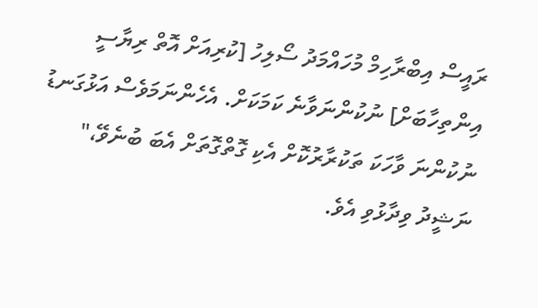ރައީސް އިބްރާހިމް މުހައްމަދު ސޯލިހު [ކުރިއަށް އޮތް ރިޔާސީ އިންތިހާބަށް] ނުކުންނަވާނެ ކަމަކަށް. އެހެންނަމަވެސް އަޅުގަނޑު ނުކުންނަ ވާހަކަ ތަކުރާރުކޮށް އެކި ގޮތްގޮތަށް އެބަ ބުނެވޭ،" ނަޝީދު ވިދާޅުވި އެވެ.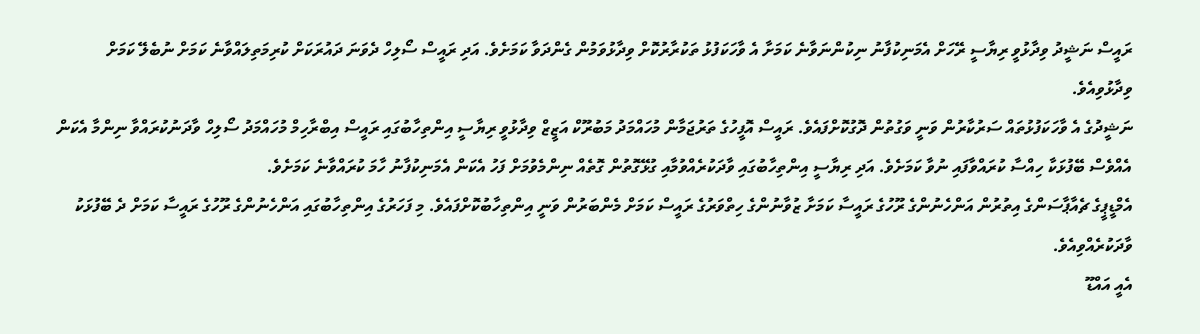ރައީސް ނަޝީދު ވިދާޅުވީ ރިޔާސީ ރޭހަށް އެމަނިކުފާނު ނިކުންނަވާނެ ކަމަށާ އެ ވާހަކަފުޅު ތަކުރާރުކޮށް ވިދާޅުވަމުން ގެންދަވާ ކަމަށެވެ. އަދި ރައީސް ސޯލިހް ދެވަނަ ދައުރަކަށް ކުރިމަތިލައްވާނެ ކަމަށް ނުބެލޭ ކަމަށް ވިދާޅުވިއެވެ.
ނަޝީދުގެ އެ ވާހަކަފުޅުތައް ސަރުކާރުން ވަނީ ވަގުތުން ދޮގުކޮށްފައެވެ. ރައީސް އޮފީހުގެ ތަރުޖަމާން މުހައްމަދު މަބުރޫކް އަޒީޒް ވިދާޅުވީ ރިޔާސީ އިންތިހާބުގައި ރައީސް އިބްރާހިމް މުހައްމަދު ސޯލިހް ވާދަނުކުރައްވާ ނިންމާ އެކަން އެއްވެސް ބޭފުޅަކާ ހިއްސާ ކުރައްވާފައި ނުވާ ކަމަށެވެ. އަދި ރިޔާސީ އިންތިހާބުގައި ވާދަކުރެއްވުމާއި ގުޅޭގޮތުން ގޮތެއް ނިންމެވުމަށް ފަހު އެކަން އެމަނިކުފާނު ހާމަ ކުރައްވާނެ ކަމަށެވެ.
އެމްޑީޕީގެ ޗެއާޕާސަންގެ އިތުރުން އަންހެނުންގެ ރޫހުގެ ރައީސާ ކަމަށާ ޒުވާނުންގެ ހިތްވަރުގެ ރައީސް ކަމަށް މެންބަރުން ވަނީ އިންތިހާބުކޮށްފައެވެ. މި ފަހަރުގެ އިންތިހާބުގައި އަންހެނުންގެ ރޫހުގެ ރައީސާ ކަމަށް ދެ ބޭފުޅަކު ވާދަކުރެއްވިއެވެ.
އެއީ އައްޑޫ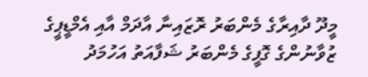މީދޫ ދާއިރާގެ މެންބަރު ރޮޒައިނާ އާދަމް އާއި އެމްޑީޕީގެ ޒުވާނުންގެ ގޮފީގެ މެންބަރު ޝަފާއަތު އަހުމަދު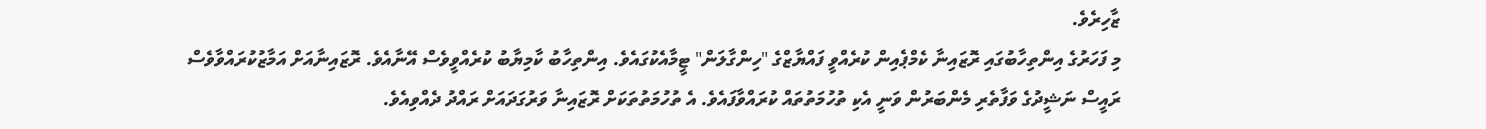ޒާހިރެވެ.
މި ފަހަރުގެ އިންތިހާބުގައި ރޮޒައިނާ ކެމްޕެއިން ކުރެއްވީ ފައްޔާޒްގެ "ހިންގާލަން" ޓީމާއެކުގައެވެ. އިންތިހާބު ކާމިޔާބު ކުރެއްވީވެސް އޭނާއެވެ. ރޮޒައިނާއަށް އަމާޒުކުރައްވާވެސް ރައީސް ނަޝީދުގެ ވަފާތެރި މެންބަރުން ވަނީ އެކި ތުހުމަތުތައް ކުރައްވާފައެވެ. އެ ތުހުމަތުތަކަށް ރޮޒައިނާ ވަރުގަދައަށް ރައްދު ދެއްވިއެވެ.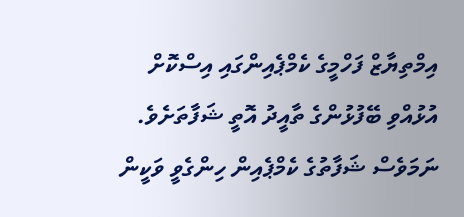އިމްތިޔާޒް ފަހްމީގެ ކެމްޕެއިންގައި އިސްކޮށް އުޅުއްވި ބޭފުޅުންގެ ތާއީދު އޮތީ ޝަފާތަށެވެ. ނަމަވެސް ޝަފާތުގެ ކެމްޕެއިން ހިންގެވީ ވަކީން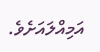އަމިއްލައަށެވެ.